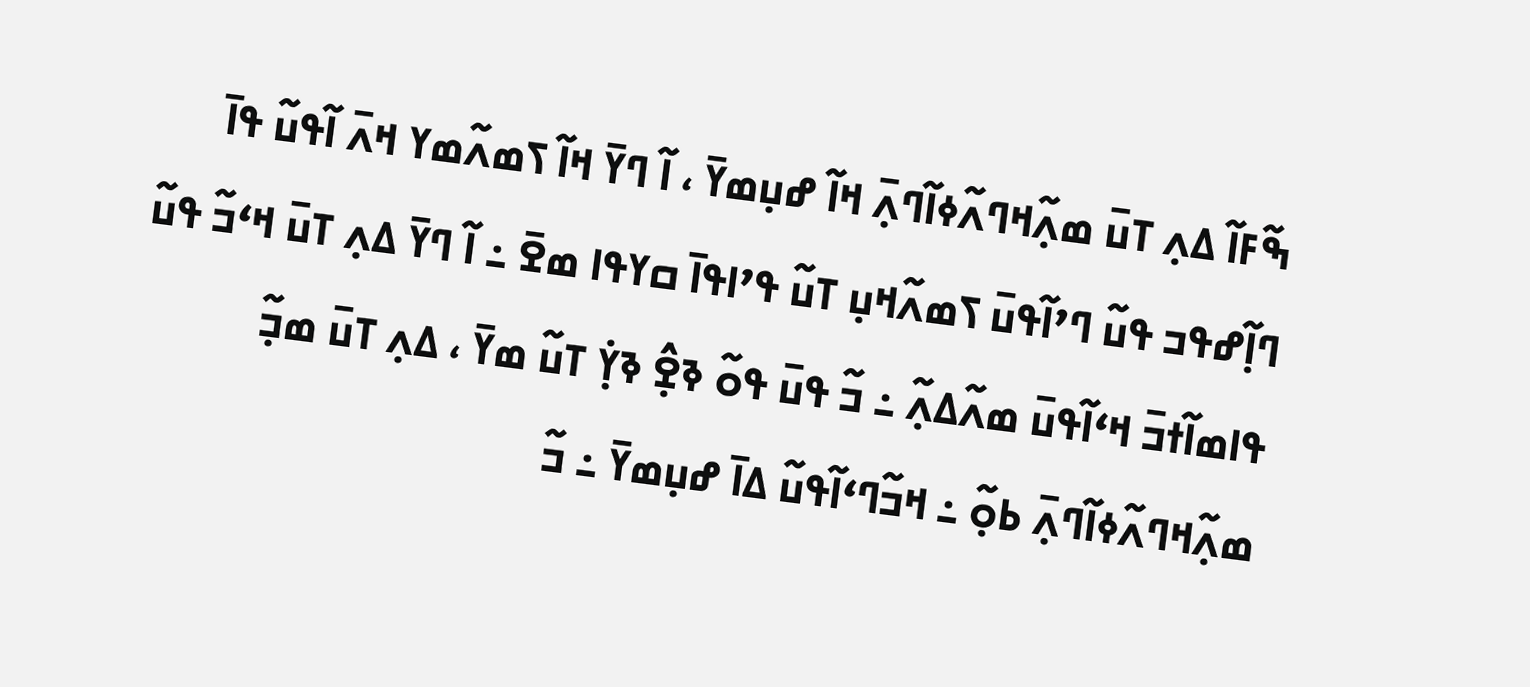ߒ߬ߓߊ߬ ߡߍ߲ ߠߎ߫ ߘߍ߲߬ߞߣߍ߬ߦߊ߬ߣߍ߲߫ ߞߊ߬ ߝߎ߲ߘߌ߫ ، ߊ߬ ߣߌ߫ ߞߊ߬ ߖߘߍ߬ߘߌ ߞߍ߫ ߊ߬ߟߎ߬ ߟߊ߫ ߣߊ߲߬ߝߟߏ ߟߎ߬ ߣߴߊ߬ߟߎ߫ ߖߘߍ߬ߞߎ߲ ߠߎ߬ ߟߴߊߟߊ߫ ߛߌߟߊ ߘߐ߫ ߸ ߊ߬ ߣߌ߫ ߡߍ߲ ߠߎ߫ ߞߵߏ߬ ߟߎ߬ ߟߊߘߊ߬ߙߏ߫ ߞߵߊ߬ߟߎ߫ ߘߍ߬ߡߍ߲߬ ߸ ߏ߬ ߟߎ߫ ߟߋ߬ ߢߐ߲߮ ߢߌ߲߭ ߠߎ߬ ߘߌ߫ ، ߡߍ߲ ߠߎ߫ ߘߏ߲߬ ߘߍ߲߬ߞߣߍ߬ߦߊ߬ߣߍ߲߫ ߕߋ߲߬ ߸ ߞߏ߬ߣߵߊ߬ߟߎ߬ ߡߊ߫ ߝߎ߲ߘߌ߫ ߸ ߏ߬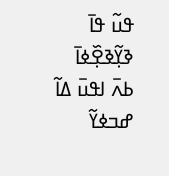ߟߎ߬ ߟߊ߫ ߢߌ߲߬ߢߐ߲߰ߦߊ߫ ߕߍ߫ ߊߟߎ߫ ߡߊ߬ ߝߏߦߌ߬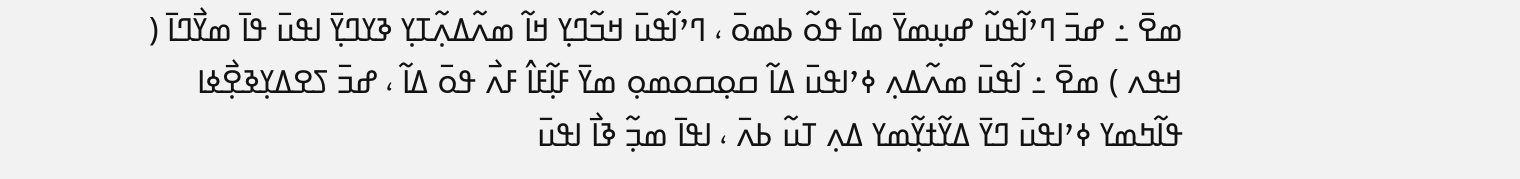ߘߐ߫ ߸ ߝߏ߫ ߣߴߊ߬ߟߎ߬ ߝߎ߲ߘߌ߫ ߘߊ߫ ߟߋ߬ ߕߘߋ߫ ، ߣߴߊ߬ߟߎ߫ ߞߏ߬ߣߌ߲ ߞߊ߬ ߘߍ߬ߡߍ߲߬ߠߌ߲ ߢߌߣߌ߲߫ ߊߟߎ߫ ߟߊ߫ ߘߌ߯ߣߊ߫ ( ߞߟߍ ) ߘߐ߫ ߸ ߊ߬ߟߎ߫ ߘߍ߬ߡߍ߲ ߦߴߊߟߎ߫ ߡߊ߬ ߛߋ߲ߛߋߘߋ߲ ߘߌ߫ ߓߊ߲߬ߓߊ߮ ߓߍ߯ ߟߋ߫ ߡߊ߬ ، ߝߏ߫ ߖߐߡߌ߲ߢߐ߲߯ߦߊ ߟߊ߬ߤߘߌ ߦߴߊߟߎ߫ ߣߌ߫ ߡߌ߬ߙߌ߲߬ߘߌ ߡߍ߲ ߠߎ߬ ߕߍ߫ ، ߊߟߊ߫ ߘߏ߲߬ ߢߊ߯ ߊߟߎ߫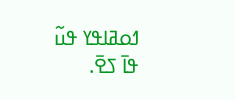ߗߋߥߊߟߌ ߟߎ߬ ߟߊ߫ ߖߐ߫.